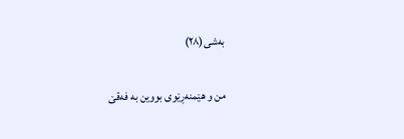بەشی(٢٨)

من و هێمنەڕێوی بووین بە فەقێ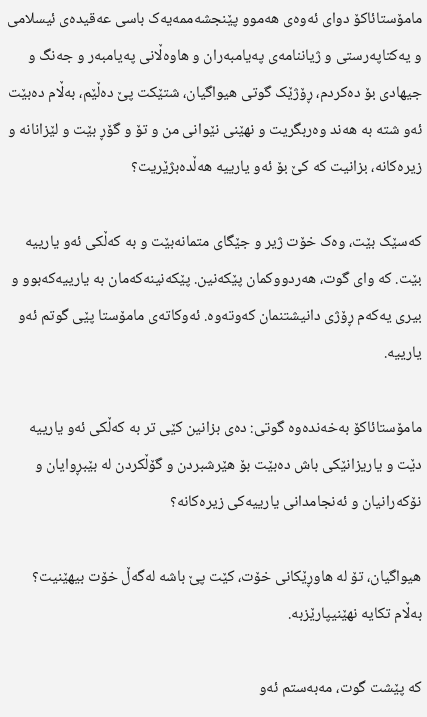مامۆستائاکۆ دوای ئەوەی هەموو پێنجشەممەیەک باسی عەقیدەی ئیسلامی و یەکتاپەرستی و ژیاننامەی پەیامبەران و هاوەڵانی پەیامبەر و جەنگ و جیهادی بۆ دەکردم، ڕۆژێک گوتی هیواگیان، شتێکت پێ دەڵێم، بەڵام دەبێت ئەو شتە بە هەند وەربگریت و نهێنی نێوانی من و تۆ و گۆڕ بێت و لێزانانە و زیرەکانە، بزانیت کە کێ بۆ ئەو یارییە هەڵدەبژێریت؟

کەسێک بێت، وەک خۆت ژیر و جێگای متمانەبێت و بە کەڵکی ئەو یارییه بێت. کە وای گوت، هەردووکمان پێکەنین. پێکەنینەکەمان بە یارییەکەبوو و بیری یەکەم ڕۆژی دانیشتنمان کەوتەوە. ئەوکاتەی مامۆستا پێی گوتم ئەو یارییه.

مامۆستائاکۆ بەخەندەوە گوتی: دەی بزانین کێی تر بە کەڵکی ئەو یارییە دێت و یاریزانێکی باش دەبێت بۆ هێرشبردن و گۆڵکردن لە بێبڕوایان و نۆکەرانیان و ئەنجامدانی یارییەکی زیرەکانە؟

هیواگیان، تۆ لە هاوڕێکانی خۆت، کێت پێ باشە لەگەڵ خۆت بیهێنیت؟ بەڵام تکایە نهێنیپارێزبە.

کە پێشت گوت، مەبەستم ئەو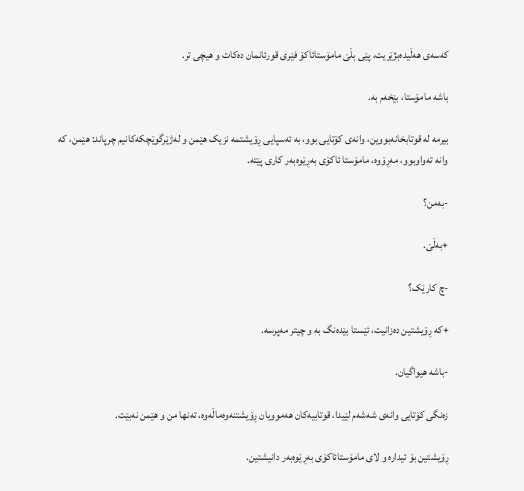کەسەی هەڵیدەبژێریت، پێی بڵێ مامۆستائاکۆ فێری قورئانمان دەکات و هیچی تر.

باشە مامۆستا، بێخەم بە.

بیرمە لە قوتابخانەبووین، وانەی کۆتایی بوو، بە ئەسپایی ڕۆیشتمە نزیک هێمن و لەژێرگوێچکەکانیم چرپاند: هێمن، کە وانە تەواوبوو، مەڕۆوە، مامۆستا ئاکۆی بەڕێوەبەر کاری پێتە.

-بەمن؟

+بەڵێ.

-چ کارێک؟

+کە ڕۆیشتین دەزانیت، ئێستا بێدەنگ به و چیتر مەپرسه.

-باشە هیواگیان.

زەنگی کۆتایی وانەی شەشەم لێیدا، قوتابیەکان هەموویان ڕۆیشتنەوەماڵەوە، تەنها من و هێمن نەبێت.

ڕۆیشتین بۆ ئیدارە و لای مامۆستائاکۆی بەڕێوەبەر دانیشتین.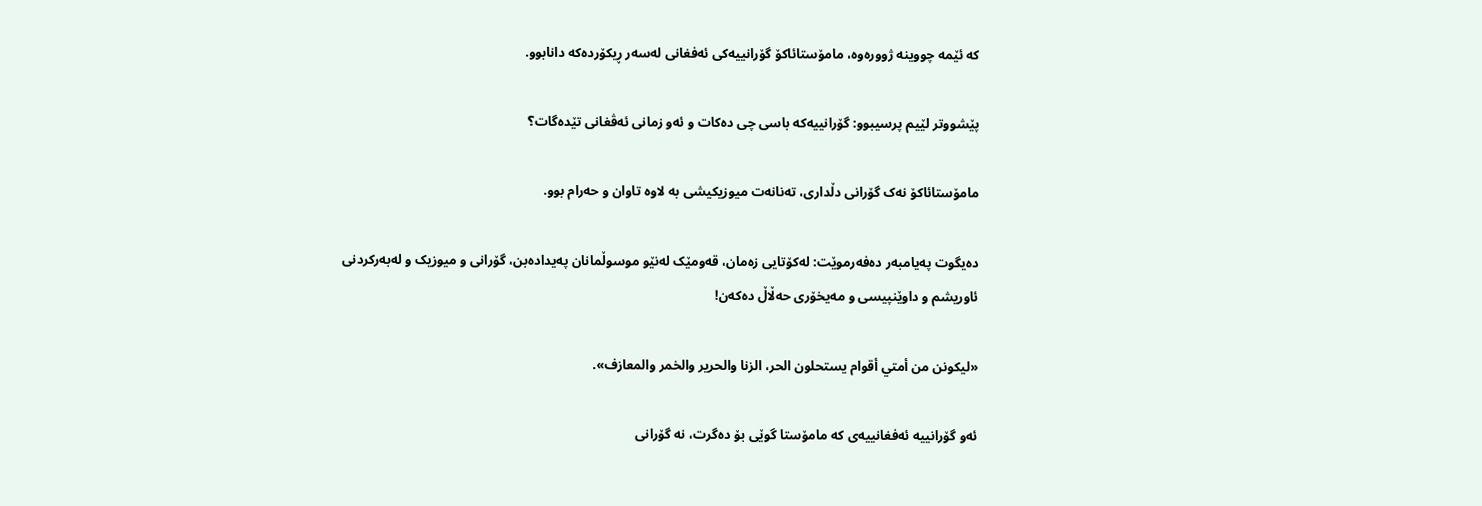کە ئێمە چووینە ژوورەوە، مامۆستائاکۆ گۆرانییەکی ئەفغانی لەسەر ڕیکۆردەکە دانابوو.

پێشووتر لێیم پرسیبوو: گۆرانییەکە باسی چی دەکات و ئەو زمانی ئەڤغانی تێدەگات؟

مامۆستائاکۆ نەک گۆرانی دڵداری، تەنانەت میوزیکیشی به لاوە تاوان و حەرام بوو.

دەیگوت پەیامبەر دەفەرموێت: لەکۆتایی زەمان، قەومێک لەنێو موسوڵمانان پەیدادەبن، گۆرانی و میوزیک و لەبەرکردنی ئاوریشم و داوێنپیسی و مەیخۆری حەڵاڵ دەکەن!

«ليكونن من أمتي أقوام يستحلون الحر، الزنا والحرير والخمر والمعازف».

ئەو گۆرانییە ئەفغانییەی کە مامۆستا گوێی بۆ دەگرت، نە گۆرانی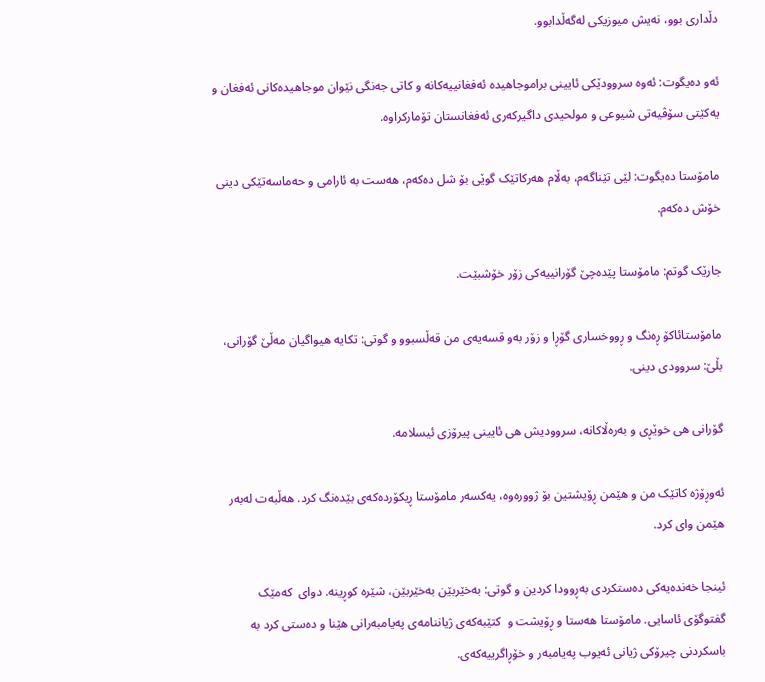دڵداری بوو، نەیش میوزیکی لەگەڵدابوو.

ئەو دەیگوت: ئەوە سروودێکی ئایینی براموجاهیدە ئەفغانییەکانە و کاتی جەنگی نێوان موجاهیدەکانی ئەفغان و یەکێتی سۆڤیەتی شیوعی و مولحیدی داگیرکەری ئەفغانستان تۆمارکراوە.

مامۆستا دەیگوت: لێی تێناگەم، بەڵام هەرکاتێک گوێی بۆ شل دەکەم، هەست بە ئارامی و حەماسەتێکی دینی خۆش دەکەم.

جارێک گوتم: مامۆستا پێدەچێ گۆرانییەکی زۆر خۆشبێت.

مامۆستائاکۆ ڕەنگ و ڕووخساری گۆڕا و زۆر بەو قسەیەی من قەڵسبوو و گوتی: تکایه هیواگیان مەڵێ گۆرانی، بڵێ: سروودی دینی.

گۆرانی هی خوێڕی و بەرەڵاکانە، سروودیش هی ئایینی پیرۆزی ئیسلامە.

ئەوڕۆژە کاتێک من و هێمن ڕۆیشتین بۆ ژوورەوە، یەکسەر مامۆستا ڕیکۆردەکەی بێدەنگ کرد. هەڵبەت لەبەر هێمن وای کرد.

ئینجا خەندەیەکی دەستکردی بەڕوودا کردین و گوتی: بەخێربێن بەخێربێن، شێره کوڕینە. دوای  کەمێک گفتوگۆی ئاسایی. مامۆستا هەستا و ڕۆیشت و  کتێبەکەی ژیاننامەی پەیامبەرانی هێنا و دەستی کرد بە باسکردنی چیرۆکی ژیانی ئەیوب پەیامبەر و خۆڕاگرییەکەی.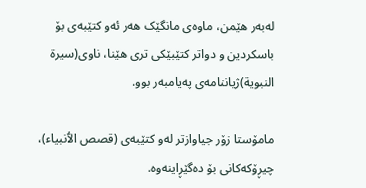لەبەر هێمن، ماوەی مانگێک هەر ئەو کتێبەی بۆ باسکردین و دواتر کتێبێکی تری هێنا، ناوی(سیرة النبویة)ژیاننامەی پەیامبەر بوو.

مامۆستا زۆر جیاوازتر لەو کتێبەی (قصص الٲنبیاء)، چیڕۆکەکانی بۆ دەگێڕاینەوە.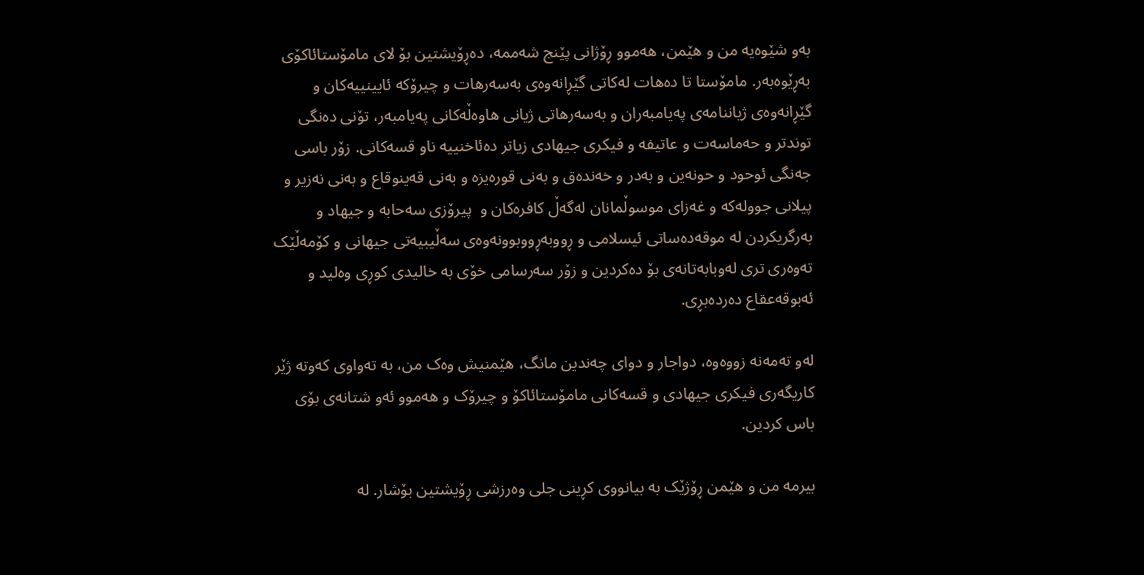بەو شێوەیە من و هێمن، هەموو ڕۆژانی پێنج شەممە، دەڕۆیشتین بۆ لای مامۆستائاکۆی بەڕێوەبەر. مامۆستا تا دەهات لەکاتی گێڕانەوەی بەسەرهات و چیرۆکە ئایینییەکان و گێڕانەوەی ژیاننامەی پەیامبەران و بەسەرهاتی ژیانی هاوەڵەکانی پەیامبەر، تۆنی دەنگی توندتر و حەماسەت و عاتیفە و فیکری جیهادی زیاتر دەئاخنییە ناو قسەکانی. زۆر باسی جەنگی ئوحود و حونەین و بەدر و خەندەق و بەنی قورەیزه و بەنی قەینوقاع و بەنی نەزیر و پیلانی جوولەکە و غەزای موسوڵمانان لەگەڵ کافرەکان و  پیرۆزی سەحابە و جیهاد و بەرگریکردن لە موقەدەساتی ئیسلامی و ڕووبەڕووبوونەوەی سەڵیبیەتی جیهانی و کۆمەڵێک تەوەری تری لەوبابەتانەی بۆ دەکردین و زۆر سەرسامی خۆی بە خالیدی کوڕی وەلید و ئەبوقەعقاع دەردەبڕی.

لەو تەمەنە زووەوە، دواجار و دوای چەندین مانگ، هێمنیش وەک من، بە تەواوی کەوتە ژێر کاریگەری فیکری جیهادی و قسەکانی مامۆستائاکۆ و چیرۆک و هەموو ئەو شتانەی بۆی باس کردین.

بیرمە من و هێمن ڕۆژێک بە بیانووی کڕینی جلی وەرزشی ڕۆیشتین بۆشار. لە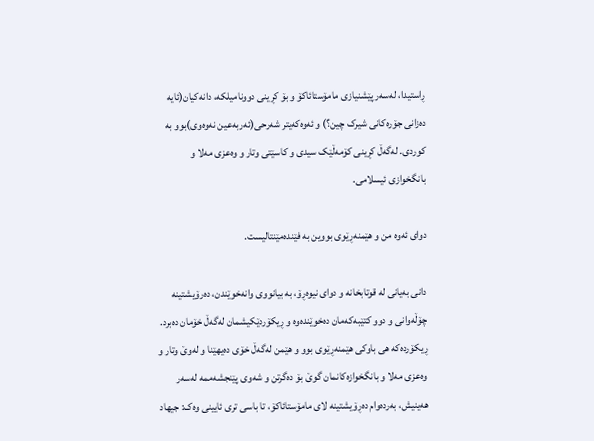ڕاستیدا، لەسەر پێشنیازی مامۆستائاکۆ و بۆ کڕینی دوونامیلکە، دانەکیان(ئایە دەزانی جۆرەکانی شیرک چین؟) و ئەوەکەیتر شەرحی(ئەربەعین نەوەوی)بوو بە کوردی. لەگەڵ کڕینی کۆمەڵێک سیدی و کاسێتی وتار و وەعزی مەلا و بانگخوازی ئیسلامی.

دوای ئەوە من و هێمنەڕێوی بووین بە فێندەمێنتالیست.

دانی بەیانی لە قوتابخانە و دوای نیوەڕۆ، بە بیانووی وانەخوێندن، دەرۆیشتینە چۆڵەوانی و دوو کتێبەکەمان دەخوێندەوە و ڕیکۆردێکیشمان لەگەڵ خۆمان دەبرد. ڕیکۆردەکە هی باوکی هێمنەڕێوی بوو و هێمن لەگەڵ خۆی دەیهێنا و لەوێ وتار و وەعزی مەلا و بانگخوازەکانمان گوێ بۆ دەگرتن و شەوی پێنجشەممە لەسەر هەینیش، بەردەوام دەڕۆیشتینە لای مامۆستائاکۆ، تا باسی تری ئایینی وەک: جیهاد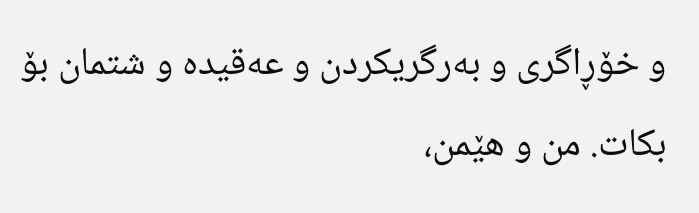و خۆڕاگری و بەرگریکردن و عەقیدە و شتمان بۆ بکات. من و هێمن،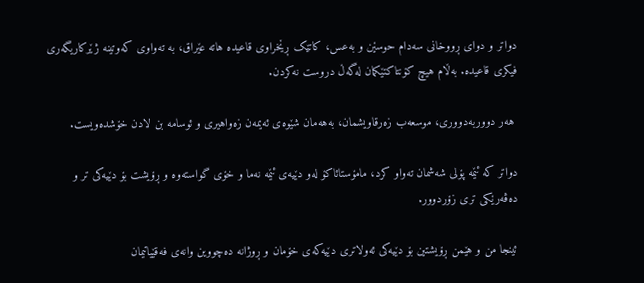دواتر و دوای ڕووخانی سەدام حوسێن و بەعس، کاتێک ڕێخراوی قاعیدە هاتە عێراق، بە تەواوی کەوتینە ژێرکاریگەری فیکری قاعیدە. بەڵام هیچ کۆنتاکتێکمان لەگەڵ دروست نەکردن.

 هەر دووربەدووری، موسعەب زەرقاویشمان، بەهەمان شێوەی ئەیمەن زەواهیری و ئوسامە بن لادن خۆشدەویست.

دواتر کە ئێمە پۆلی شەشمان تەواو کرد، مامۆستائاکۆ لەو دێیەی ئێمە نەما و خۆی گواستەوە و ڕۆیشت بۆ دێیەکی تر و دەڤەرێکی تری زۆردوور.

ئینجا من و هێمن ڕۆیشتین بۆ دێیەکی ئەولاتری دێیەکەی خۆمان و ڕوژانە دەچووین وانەی فەقێیاتیمان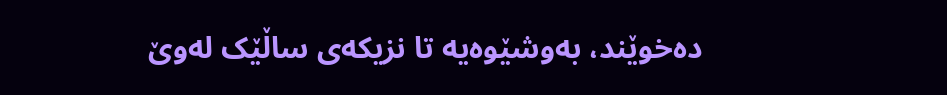دەخوێند، بەوشێوەیە تا نزیکەی ساڵێک لەوێ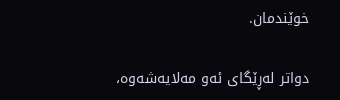خوێندمان.

دواتر لەڕێگای ئەو مەلایەشەوە،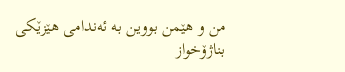من و هێمن بووین بە ئەندامی هێزێکی بناژۆخواز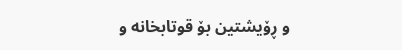و ڕۆیشتین بۆ قوتابخانە و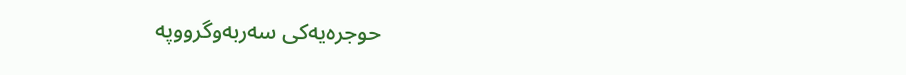حوجرەیەکی سەربەوگرووپە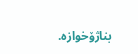بناژۆخوازە.